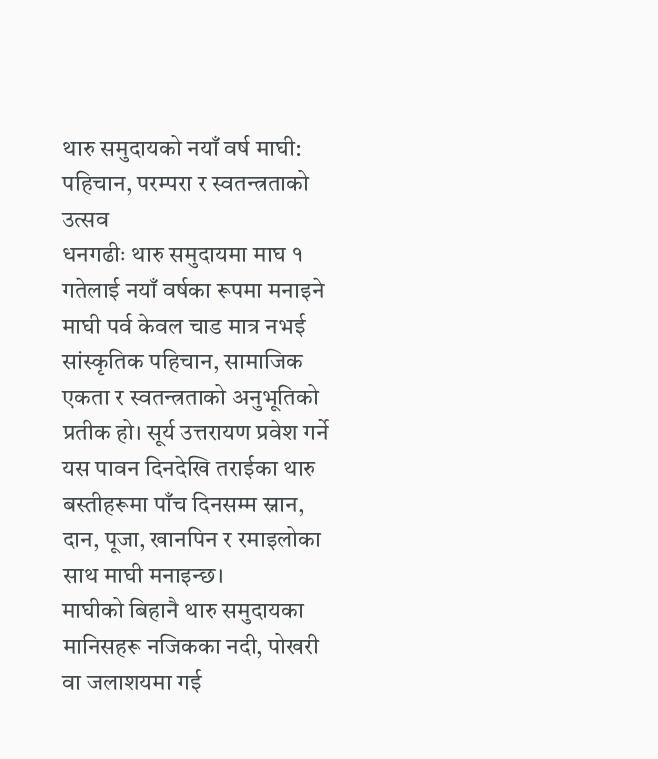थारु समुदायको नयाँ वर्ष माघी: पहिचान, परम्परा र स्वतन्त्रताको उत्सव
धनगढीः थारु समुदायमा माघ १ गतेलाई नयाँ वर्षका रूपमा मनाइने माघी पर्व केवल चाड मात्र नभई सांस्कृतिक पहिचान, सामाजिक एकता र स्वतन्त्रताको अनुभूतिको प्रतीक हो। सूर्य उत्तरायण प्रवेश गर्ने यस पावन दिनदेखि तराईका थारु बस्तीहरूमा पाँच दिनसम्म स्नान, दान, पूजा, खानपिन र रमाइलोका साथ माघी मनाइन्छ।
माघीको बिहानै थारु समुदायका मानिसहरू नजिकका नदी, पोखरी वा जलाशयमा गई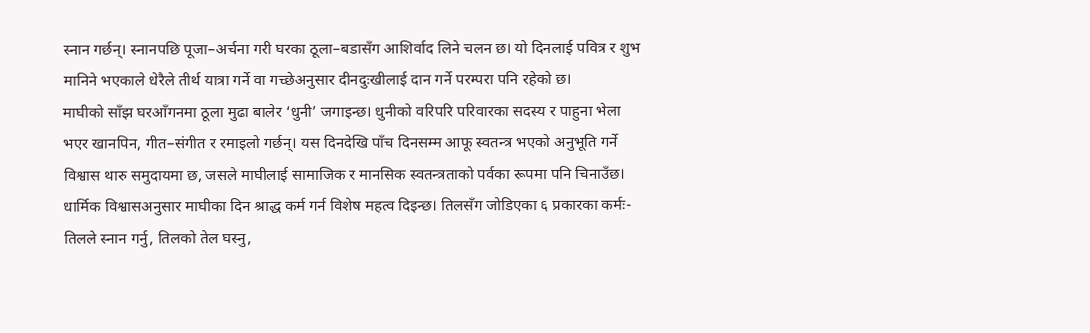स्नान गर्छन्। स्नानपछि पूजा–अर्चना गरी घरका ठूला–बडासँग आशिर्वाद लिने चलन छ। यो दिनलाई पवित्र र शुभ मानिने भएकाले धेरैले तीर्थ यात्रा गर्ने वा गच्छेअनुसार दीनदुःखीलाई दान गर्ने परम्परा पनि रहेको छ।
माघीको साँझ घरआँगनमा ठूला मुढा बालेर ‘धुनी’ जगाइन्छ। धुनीको वरिपरि परिवारका सदस्य र पाहुना भेला भएर खानपिन, गीत–संगीत र रमाइलो गर्छन्। यस दिनदेखि पाँच दिनसम्म आफू स्वतन्त्र भएको अनुभूति गर्ने विश्वास थारु समुदायमा छ, जसले माघीलाई सामाजिक र मानसिक स्वतन्त्रताको पर्वका रूपमा पनि चिनाउँछ।
धार्मिक विश्वासअनुसार माघीका दिन श्राद्ध कर्म गर्न विशेष महत्व दिइन्छ। तिलसँग जोडिएका ६ प्रकारका कर्मः-तिलले स्नान गर्नु, तिलको तेल घस्नु,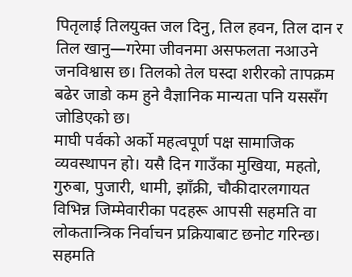पितृलाई तिलयुक्त जल दिनु, तिल हवन, तिल दान र तिल खानु—गरेमा जीवनमा असफलता नआउने जनविश्वास छ। तिलको तेल घस्दा शरीरको तापक्रम बढेर जाडो कम हुने वैज्ञानिक मान्यता पनि यससँग जोडिएको छ।
माघी पर्वको अर्को महत्वपूर्ण पक्ष सामाजिक व्यवस्थापन हो। यसै दिन गाउँका मुखिया, महतो, गुरुबा, पुजारी, धामी, झाँक्री, चौकीदारलगायत विभिन्न जिम्मेवारीका पदहरू आपसी सहमति वा लोकतान्त्रिक निर्वाचन प्रक्रियाबाट छनोट गरिन्छ। सहमति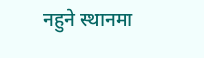नहुने स्थानमा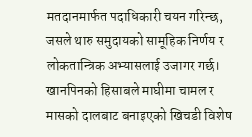मतदानमार्फत पदाधिकारी चयन गरिन्छ, जसले थारु समुदायको सामूहिक निर्णय र लोकतान्त्रिक अभ्यासलाई उजागर गर्छ।
खानपिनको हिसाबले माघीमा चामल र मासको दालबाट बनाइएको खिचडी विशेष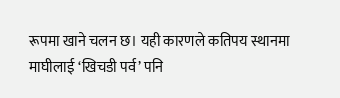रूपमा खाने चलन छ। यही कारणले कतिपय स्थानमा माघीलाई ‘खिचडी पर्व’ पनि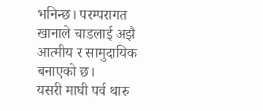भनिन्छ। परम्परागत खानाले चाडलाई अझै आत्मीय र सामुदायिक बनाएको छ।
यसरी माघी पर्व थारु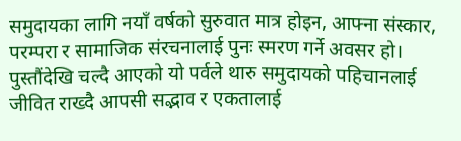समुदायका लागि नयाँ वर्षको सुरुवात मात्र होइन, आफ्ना संस्कार, परम्परा र सामाजिक संरचनालाई पुनः स्मरण गर्ने अवसर हो। पुस्तौंदेखि चल्दै आएको यो पर्वले थारु समुदायको पहिचानलाई जीवित राख्दै आपसी सद्भाव र एकतालाई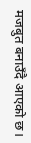मजबुत बनाउँदै आएको छ।